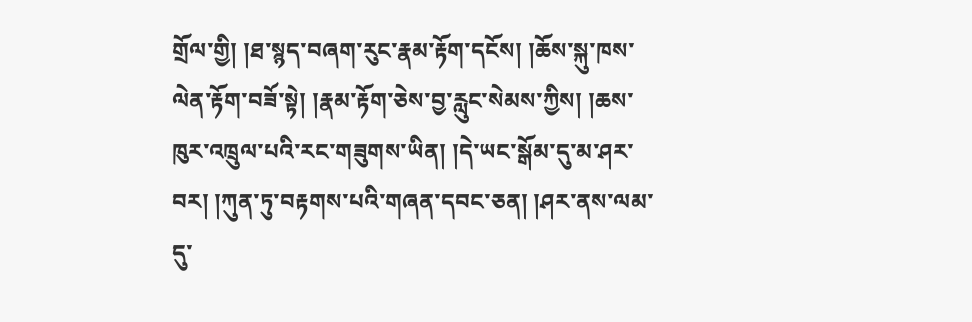གྲོལ་གྱི། །ཐ་སྙད་བཞག་རུང་རྣམ་རྟོག་དངོས། །ཆོས་སྐུ་ཁས་ལེན་རྟོག་བཟོ་སྟེ། །རྣམ་རྟོག་ཅེས་བྱ་རླུང་སེམས་ཀྱིས། །ཆས་ཁུར་འཁྲུལ་པའི་རང་གཟུགས་ཡིན། །དེ་ཡང་སྒོམ་དུ་མ་ཤར་བར། །ཀུན་ཏུ་བརྟགས་པའི་གཞན་དབང་ཅན། །ཤར་ནས་ལམ་དུ་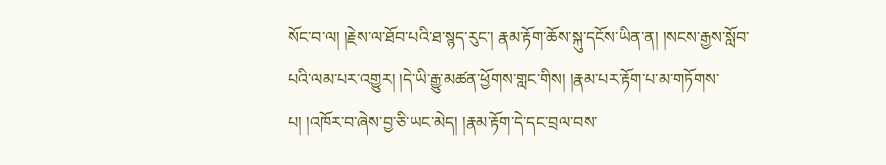སོང་བ་ལ། །རྗེས་ལ་ཐོབ་པའི་ཐ་སྙད་རུང་། རྣམ་རྟོག་ཆོས་སྐུ་དངོས་ཡིན་ན། །སངས་རྒྱས་སློབ་པའི་ལམ་པར་འགྱུར། །དེ་ཡི་རྒྱུ་མཚན་ཕྱོགས་གླང་གིས། །རྣམ་པར་རྟོག་པ་མ་གཏོགས་པ། །འཁོར་བ་ཞེས་བྱ་ཅི་ཡང་མེད། །རྣམ་རྟོག་དེ་དང་བྲལ་བས་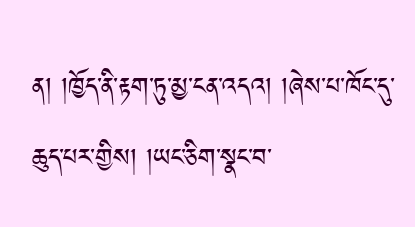ན། །ཁྱོད་ནི་རྟག་ཏུ་མྱ་ངན་འདའ། །ཞེས་པ་ཁོང་དུ་ཆུད་པར་གྱིས། །ཡང་ཅིག་སྣང་བ་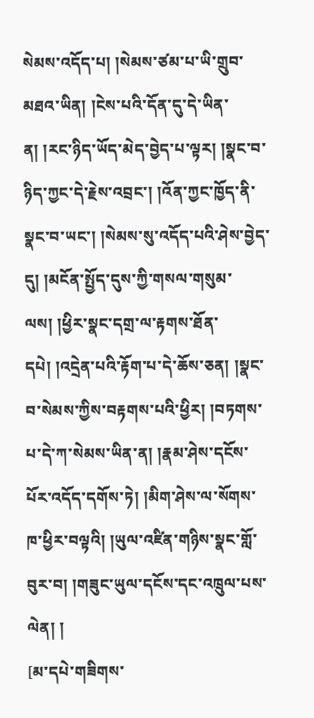སེམས་འདོད་པ། །སེམས་ཙམ་པ་ཡི་གྲུབ་མཐའ་ཡིན། །ངེས་པའི་དོན་དུ་དེ་ཡིན་ན། །རང་ཉིད་ཡོད་མེད་བྱེད་པ་ལྟར། །སྣང་བ་ཉིད་ཀྱང་དེ་རྗེས་འབྲང་། །འོན་ཀྱང་ཁྱོད་ནི་སྣང་བ་ཡང་། །སེམས་སུ་འདོད་པའི་ཤེས་བྱེད་དུ། །མངོན་སྤྱོད་དུས་ཀྱི་གསལ་གསུམ་ལས། །ཕྱིར་སྣང་དགྲ་ལ་རྟགས་ཐོན་དཔེ། །འདྲེན་པའི་རྟོག་པ་དེ་ཆོས་ཅན། །སྣང་བ་སེམས་ཀྱིས་བརྟགས་པའི་ཕྱིར། །བཏགས་པ་དེ་ཀ་སེམས་ཡིན་ན། །རྣམ་ཤེས་དངོས་པོར་འདོད་དགོས་ཏེ། །མིག་ཤེས་ལ་སོགས་ཁ་ཕྱིར་བལྟའི། །ཡུལ་འཛིན་གཉིས་སྣང་གློ་བུར་བ། །གཟུང་ཡུལ་དངོས་དང་འཁྲུལ་པས་ལེན། །
[མ་དཔེ་གཟིགས་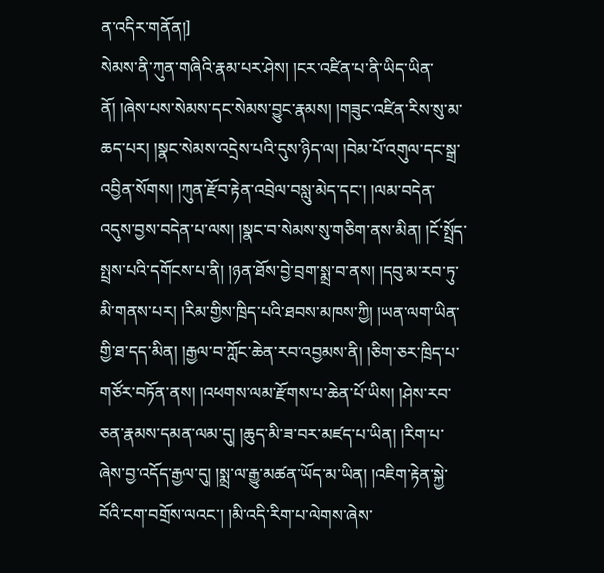ན་འདིར་གནོན།]
སེམས་ནི་ཀུན་གཞིའི་རྣམ་པར་ཤེས། །ངར་འཛིན་པ་ནི་ཡིད་ཡིན་ནོ། །ཞེས་པས་སེམས་དང་སེམས་བྱུང་རྣམས། །གཟུང་འཛིན་རིས་སུ་མ་ཆད་པར། །སྣང་སེམས་འདྲེས་པའི་དུས་ཉིད་ལ། །བེམ་པོ་འགུལ་དང་སྒྲ་འབྱིན་སོགས། །ཀུན་རྫོབ་རྟེན་འབྲེལ་བསླུ་མེད་དང་། །ལམ་བདེན་འདུས་བྱས་བདེན་པ་ལས། །སྣང་བ་སེམས་སུ་གཅིག་ནས་མིན། །ངོ་སྤྲོད་སྤྲས་པའི་དགོངས་པ་ནི། །ཉན་ཐོས་བྱེ་བྲག་སྨྲ་བ་ནས། །དབུ་མ་རབ་ཏུ་མི་གནས་པར། །རིམ་གྱིས་ཁྲིད་པའི་ཐབས་མཁས་ཀྱི། །ཡན་ལག་ཡིན་གྱི་ཐ་དད་མིན། །རྒྱལ་བ་ཀློང་ཆེན་རབ་འབྱམས་ནི། །ཅིག་ཅར་ཁྲིད་པ་གཙོར་བཏོན་ནས། །འཕགས་ལམ་རྫོགས་པ་ཆེན་པོ་ཡིས། །ཤེས་རབ་ཅན་རྣམས་དམན་ལམ་དུ། །ཆུད་མི་ཟ་བར་མཛད་པ་ཡིན། །རིག་པ་ཞེས་བྱ་འདོད་རྒྱལ་དུ། །སྨྲ་ལ་རྒྱུ་མཚན་ཡོད་མ་ཡིན། །འཇིག་རྟེན་སྐྱེ་བོའི་ངག་བགྲོས་ལའང་། །མི་འདི་རིག་པ་ལེགས་ཞེས་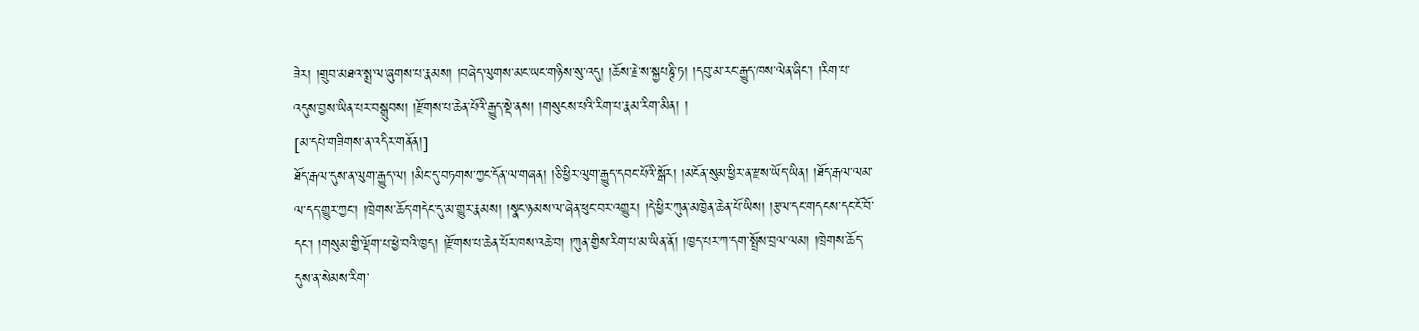ཟེར། །གྲུབ་མཐའ་སྨྲ་ལ་ཞུགས་པ་རྣམས། །བཞེད་ལུགས་མང་ཡང་གཉིས་སུ་འདུ། །ཆོས་རྗེ་ས་སྐྱཔཎྚི་ཏ། །དབུ་མ་རང་རྒྱུད་ཁས་ལེན་ཞིང་། །རིག་པ་འདུས་བྱས་ཡིན་པར་བསྒྲུབས། །རྫོགས་པ་ཆེན་པོའི་རྒྱུད་སྡེ་ནས། །གསུངས་པའི་རིག་པ་རྣམ་རིག་མིན། །
[མ་དཔེ་གཟིགས་ན་འདིར་གནོན།]
ཐོད་རྒལ་དུས་ན་ལུག་རྒྱུད་ལ། །མིང་དུ་བཏགས་ཀྱང་དོན་ལ་གཞན། །ཅི་ཕྱིར་ལུག་རྒྱུད་དབང་པོའི་སྒོར། །མངོན་སུམ་ཕྱིར་ན་རྫས་ཡོད་ཡིན། །ཐོད་རྒལ་ལམ་ལ་དད་གྱུར་ཀྱང་། །ཁྲེགས་ཆོད་གདེང་དུ་མ་གྱུར་རྣམས། །སྣང་ཉམས་ལ་ཞེན་ཕུང་བར་འགྱུར། །དེ་ཕྱིར་ཀུན་མཁྱེན་ཆེན་པོ་ཡིས། །རྩལ་དང་གདངས་དང་ངོ་བོ་དང་། །གསུམ་གྱི་ལྡོག་པ་ཕྱེ་བའི་ཁྱད། །རྫོགས་པ་ཆེན་པོར་ཁས་འཆེ་བ། །ཀུན་གྱིས་རིག་པ་མ་ཡིན་ནོ། །ཁྱད་པར་ཀ་དག་སྤྲོས་བྲལ་ལམ། །ཁྲེགས་ཆོད་དུས་ན་སེམས་རིག་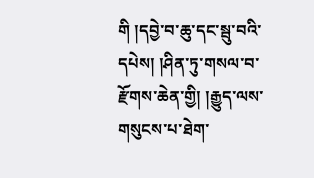གི །དབྱེ་བ་ཆུ་དང་སྦུ་བའི་དཔེས། །ཤིན་ཏུ་གསལ་བ་རྫོགས་ཆེན་གྱི། །རྒྱུད་ལས་གསུངས་པ་ཐེག་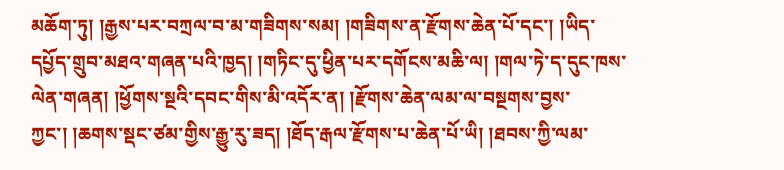མཆོག་ཏུ། །རྒྱས་པར་བཀྲལ་བ་མ་གཟིགས་སམ། །གཟིགས་ན་རྫོགས་ཆེན་པོ་དང་། །ཡིད་དཔྱོད་གྲུབ་མཐའ་གཞན་པའི་ཁྱད། །གཏིང་དུ་ཕྱིན་པར་དགོངས་མཆི་ལ། །གལ་ཏེ་ད་དུང་ཁས་ལེན་གཞན། །ཕྱོགས་སྔའི་དབང་གིས་མི་འདོར་ན། །རྫོགས་ཆེན་ལམ་ལ་བསྔགས་བྱས་ཀྱང་། །ཆགས་སྡང་ཙམ་གྱིས་རྒྱུ་རུ་ཟད། །ཐོད་རྒལ་རྫོགས་པ་ཆེན་པོ་ཡི། །ཐབས་ཀྱི་ལམ་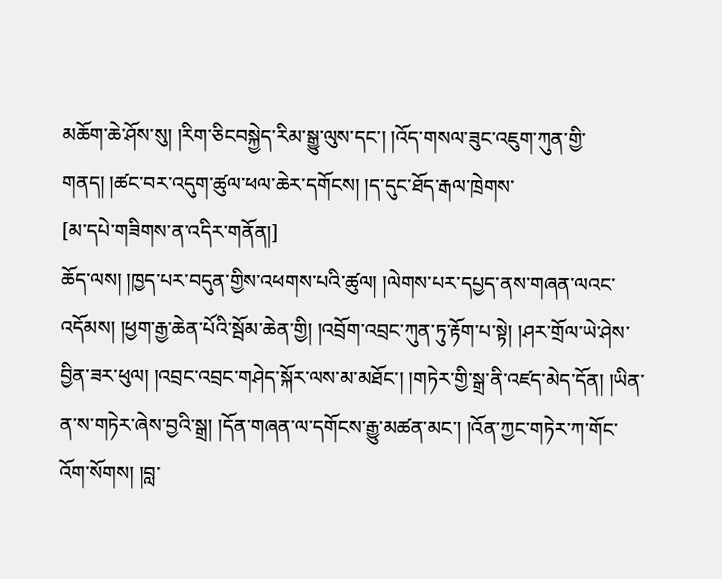མཆོག་ཆེ་ཤོས་སུ། །རིག་ཅིངབསྐྱེད་རིམ་སྒྱུ་ལུས་དང་། །འོད་གསལ་ཟུང་འཇུག་ཀུན་གྱི་གནད། །ཚང་བར་འདུག་ཚུལ་ཕལ་ཆེར་དགོངས། །ད་དུང་ཐོད་རྒལ་ཁྲེགས་
[མ་དཔེ་གཟིགས་ན་འདིར་གནོན།]
ཆོད་ལས། །ཁྱད་པར་བདུན་གྱིས་འཕགས་པའི་ཚུལ། །ལེགས་པར་དཔྱད་ནས་གཞན་ལའང་འདོམས། །ཕྱག་རྒྱ་ཆེན་པོའི་སྦོམ་ཆེན་གྱི། །འབྲོག་འབྲང་ཀུན་ཏུ་རྟོག་པ་སྟེ། །ཤར་གྲོལ་ཡེ་ཤེས་བྱིན་ཟར་ཕུལ། །འབྲང་འབྲང་གཤེད་སྐོར་ལས་མ་མཐོང་། །གཏེར་གྱི་སྒྲ་ནི་འཛད་མེད་དོན། །ཡིན་ན་ས་གཏེར་ཞེས་བྱའི་སྒྲ། །དོན་གཞན་ལ་དགོངས་རྒྱུ་མཚན་མང་། །འོན་ཀྱང་གཏེར་ཀ་གོང་འོག་སོགས། །བླ་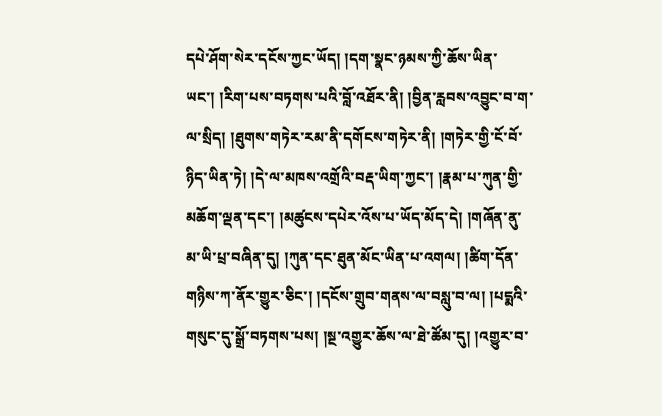དཔེ་ཤོག་སེར་དངོས་ཀྱང་ཡོད། །དག་སྣང་ཉམས་ཀྱི་ཆོས་ཡིན་ཡང་། །རིག་པས་བཏགས་པའི་བློ་འཐོར་ནི། །བྱིན་རླབས་འབྱུང་བ་ག་ལ་སྲིད། །ཐུགས་གཏེར་རམ་ནི་དགོངས་གཏེར་ནི། །གཏེར་གྱི་ངོ་བོ་ཉིད་ཡིན་ཏེ། །དེ་ལ་མཁས་འགྲོའི་བརྡ་ཡིག་ཀྱང་། །རྣམ་པ་ཀུན་གྱི་མཆོག་ལྡན་དང་། །མཚུངས་དཔེར་འོས་པ་ཡོད་མོད་དེ། །གཞོན་ནུ་མ་ཡི་པྲ་བཞིན་དུ། །ཀུན་དང་ཐུན་མོང་ཡིན་པ་འགལ། །ཚིག་དོན་གཉིས་ཀ་ནོར་གྱུར་ཅིང་། །དངོས་གྲུབ་གནས་ལ་བསླུ་བ་ལ། །པདྨའི་གསུང་དུ་སྒྲོ་བཏགས་པས། །སྔ་འགྱུར་ཆོས་ལ་ཐེ་ཚོམ་དུ། །འགྱུར་བ་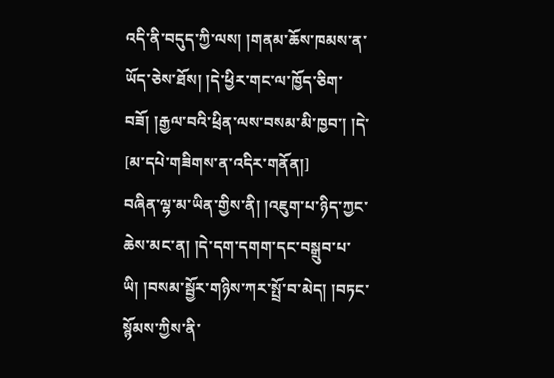འདི་ནི་བདུད་ཀྱི་ལས། །གནམ་ཆོས་ཁམས་ན་ཡོད་ཅེས་ཐོས། །དེ་ཕྱིར་གང་ལ་ཁྱོད་ཅིག་བཟོ། །རྒྱལ་བའི་ཕྲིན་ལས་བསམ་མི་ཁྱབ་། །དེ་
[མ་དཔེ་གཟིགས་ན་འདིར་གནོན།]
བཞིན་ལྷ་མ་ཡིན་གྱིས་ནི། །འཇུག་པ་ཉིད་ཀྱང་ཆེས་མང་ན། །དེ་དག་དགག་དང་བསྒྲུབ་པ་ཡི། །བསམ་སྦྱོར་གཉིས་ཀར་སྤྲོ་བ་མེད། །བཏང་སྙོམས་ཀྱིས་ནི་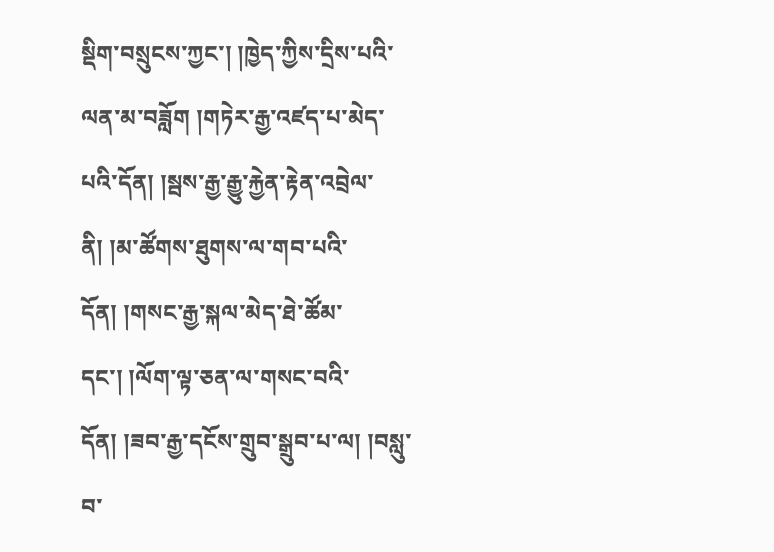སྡིག་བསྲུངས་ཀྱང་། །ཁྱེད་ཀྱིས་དྲིས་པའི་ལན་མ་བཟློག །གཏེར་རྒྱ་འཛད་པ་མེད་པའི་དོན། །སྦས་རྒྱ་རྒྱུ་རྐྱེན་རྟེན་འབྲེལ་ནི། །མ་ཚོགས་ཐུགས་ལ་གབ་པའི་དོན། །གསང་རྒྱ་སྐལ་མེད་ཐེ་ཚོམ་དང་། །ལོག་ལྟ་ཅན་ལ་གསང་བའི་དོན། །ཟབ་རྒྱ་དངོས་གྲུབ་སྒྲུབ་པ་ལ། །བསླུ་བ་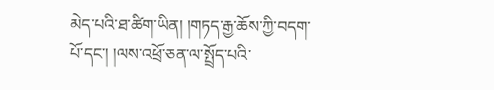མེད་པའི་ཐ་ཚིག་ཡིན། །གཏད་རྒྱ་ཆོས་ཀྱི་བདག་པོ་དང་། །ལས་འཕྲོ་ཅན་ལ་སྤྲོད་པའི་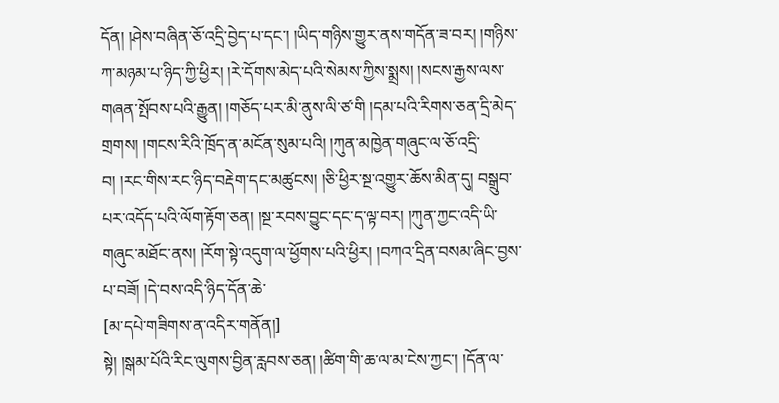དོན། །ཤེས་བཞིན་ཅོ་འདྲི་བྱེད་པ་དང་། །ཡིད་གཉིས་གྱུར་ནས་གདོན་ཟ་བར། །གཉིས་ཀ་མཉམ་པ་ཉིད་ཀྱི་ཕྱིར། །རེ་དོགས་མེད་པའི་སེམས་ཀྱིས་སྨྲས། །སངས་རྒྱས་ལས་གཞན་སྤོབས་པའི་རྒྱུན། །གཅོད་པར་མི་ནུས་ལི་ཙ་གི །དམ་པའི་རིགས་ཅན་དྲི་མེད་གྲགས། །གངས་རིའི་ཁྲོད་ན་མངོན་སུམ་པའི། །ཀུན་མཁྱེན་གཞུང་ལ་ཅོ་འདྲི་བ། །རང་གིས་རང་ཉིད་བརྡེག་དང་མཚུངས། །ཅི་ཕྱིར་སྔ་འགྱུར་ཆོས་མིན་དུ། བསྒྲུབ་པར་འདོད་པའི་ལོག་རྟོག་ཅན། །སྔ་རབས་བྱུང་དང་ད་ལྟ་བར། །ཀུན་ཀྱང་འདི་ཡི་གཞུང་མཐོང་ནས། །རོག་སྟེ་འདུག་ལ་ཕྱོགས་པའི་ཕྱིར། །བཀའ་དྲིན་བསམ་ཞིང་བྱས་པ་བཟོ། །དེ་བས་འདི་ཉིད་དོན་ཆེ་
[མ་དཔེ་གཟིགས་ན་འདིར་གནོན།]
སྟེ། །སྒམ་པོའི་རིང་ལུགས་བྱིན་རླབས་ཅན། །ཚིག་གི་ཆ་ལ་མ་ངེས་ཀྱང་། །དོན་ལ་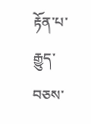རྟོན་པ་རྒྱུད་བཅས་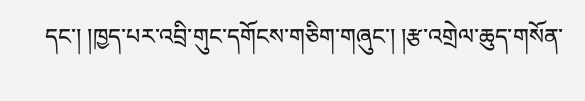དང་། །ཁྱད་པར་འབྲི་གུང་དགོངས་གཅིག་གཞུང་། །རྩ་འགྲེལ་ཆུད་གསོན་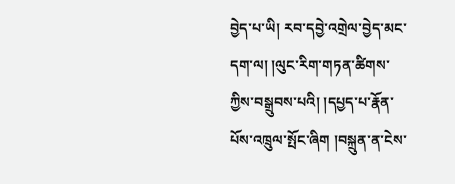བྱེད་པ་ཡི། རབ་དབྱེ་འགྲེལ་བྱེད་མང་དག་ལ། །ལུང་རིག་གཏན་ཚིགས་ཀྱིས་བསྒྲུབས་པའི། །དཔྱད་པ་རྣོན་པོས་འཁྲུལ་སྤོང་ཞིག །བསྐྲུན་ན་ངེས་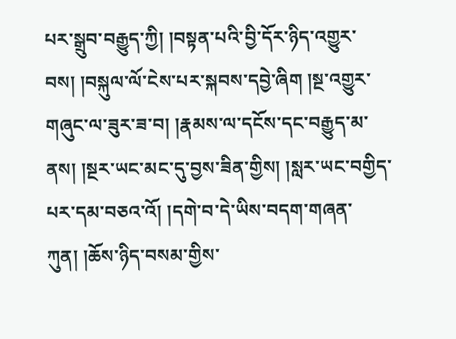པར་སྒྲུབ་བརྒྱུད་ཀྱི། །བསྟན་པའི་བྱི་དོར་ཉིད་འགྱུར་བས། །བསྐུལ་ལོ་ངེས་པར་སྐབས་དབྱེ་ཞིག །སྔ་འགྱུར་གཞུང་ལ་ཟུར་ཟ་བ། །རྣམས་ལ་དངོས་དང་བརྒྱུད་མ་ནས། །སྔར་ཡང་མང་དུ་བྱས་ཟིན་གྱིས། །སླར་ཡང་བགྱིད་པར་དམ་བཅའ་འོ། །དགེ་བ་དེ་ཡིས་བདག་གཞན་ཀུན། །ཆོས་ཉིད་བསམ་གྱིས་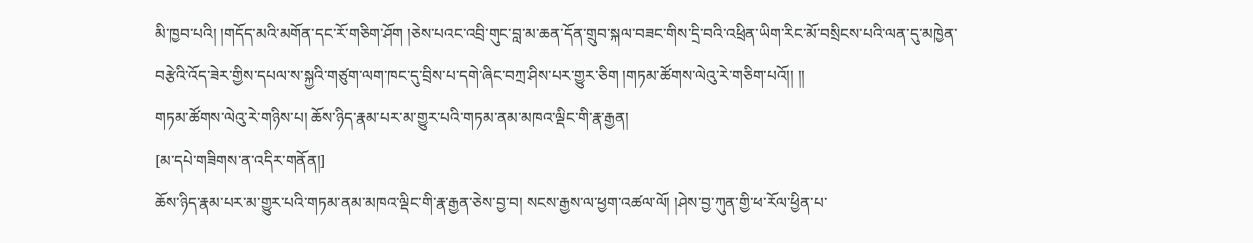མི་ཁྱབ་པའི། །གདོད་མའི་མགོན་དང་རོ་གཅིག་ཤོག །ཅེས་པའང་འབྲི་གུང་བླ་མ་ཆན་དོན་གྲུབ་སྐལ་བཟང་གིས་དྲི་བའི་འཕྲིན་ཡིག་རིང་མོ་བསྲིངས་པའི་ལན་དུ་མཁྱེན་བརྩེའི་འོད་ཟེར་གྱིས་དཔལ་ས་སྐྱའི་གཙུག་ལག་ཁང་དུ་བྲིས་པ་དགེ་ཞིང་བཀྲ་ཤིས་པར་གྱུར་ཅིག །གཏམ་ཚོགས་ལེའུ་རེ་གཅིག་པའོ།། །།
གཏམ་ཚོགས་ལེའུ་རེ་གཉིས་པ། ཆོས་ཉིད་རྣམ་པར་མ་གྱུར་པའི་གཏམ་ནམ་མཁའ་ལྡིང་གི་རྣ་རྒྱན།
[མ་དཔེ་གཟིགས་ན་འདིར་གནོན།]
ཆོས་ཉིད་རྣམ་པར་མ་གྱུར་པའི་གཏམ་ནམ་མཁའ་ལྡིང་གི་རྣ་རྒྱན་ཅེས་བྱ་བ། སངས་རྒྱས་ལ་ཕྱག་འཚལ་ལོ། །ཤེས་བྱ་ཀུན་གྱི་ཕ་རོལ་ཕྱིན་པ་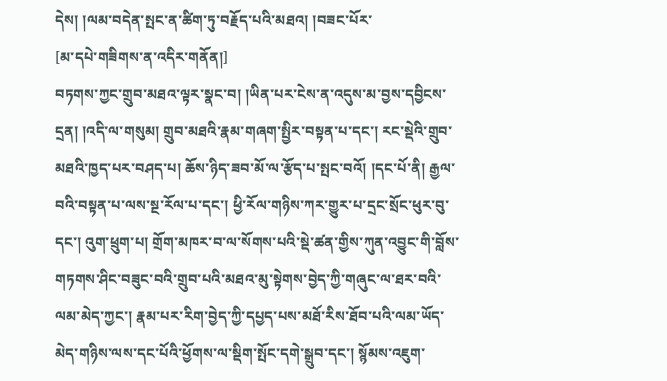དེས། །ལམ་བདེན་སྤང་ན་ཚིག་ཏུ་བརྗོད་པའི་མཐའ། །བཟང་པོར་
[མ་དཔེ་གཟིགས་ན་འདིར་གནོན།]
བཏགས་ཀྱང་གྲུབ་མཐའ་ལྟར་སྣང་བ། །ཡིན་པར་ངེས་ན་འདུས་མ་བྱས་དབྱིངས་དྲན། །འདི་ལ་གསུམ། གྲུབ་མཐའི་རྣམ་གཞག་སྤྱིར་བསྟན་པ་དང་། རང་སྡེའི་གྲུབ་མཐའི་ཁྱད་པར་བཤད་པ། ཆོས་ཉིད་ཟབ་མོ་ལ་རྩོད་པ་སྤང་བའོ། །དང་པོ་ནི། རྒྱལ་བའི་བསྟན་པ་ལས་སྔ་རོལ་པ་དང་། ཕྱི་རོལ་གཉིས་ཀར་གྱུར་པ་དྲང་སྲོང་ཕུར་བུ་དང་། འུག་ཕྲུག་པ། གྲོག་མཁར་བ་ལ་སོགས་པའི་སྡེ་ཚན་གྱིས་ཀུན་འབྱུང་གི་བློས་གཏགས་ཤིང་བཟུང་བའི་གྲུབ་པའི་མཐའ་མུ་སྟེགས་བྱེད་ཀྱི་གཞུང་ལ་ཐར་བའི་ལམ་མེད་ཀྱང་། རྣམ་པར་རིག་བྱེད་ཀྱི་དཔྱད་པས་མཐོ་རིས་ཐོབ་པའི་ལམ་ཡོད་མེད་གཉིས་ལས་དང་པོའི་ཕྱོགས་ལ་སྡིག་སྤོང་དགེ་སྒྲུབ་དང་། སྙོམས་འཇུག་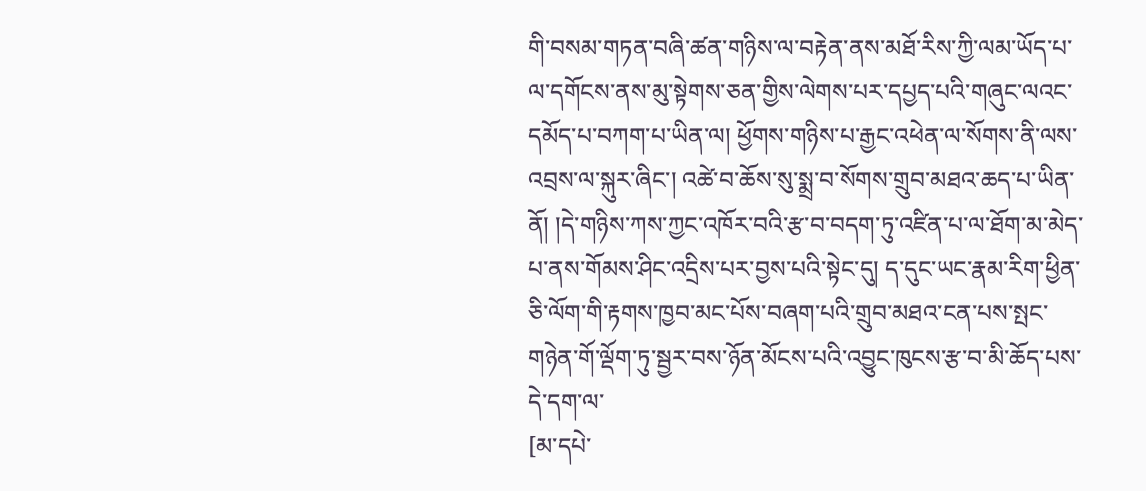གི་བསམ་གཏན་བཞི་ཚན་གཉིས་ལ་བརྟེན་ནས་མཐོ་རིས་ཀྱི་ལམ་ཡོད་པ་ལ་དགོངས་ནས་མུ་སྟེགས་ཅན་གྱིས་ལེགས་པར་དཔྱད་པའི་གཞུང་ལའང་དམོད་པ་བཀག་པ་ཡིན་ལ། ཕྱོགས་གཉིས་པ་རྒྱང་འཕེན་ལ་སོགས་ནི་ལས་འབྲས་ལ་སྐུར་ཞིང་། འཚེ་བ་ཆོས་སུ་སྨྲ་བ་སོགས་གྲུབ་མཐའ་ཆད་པ་ཡིན་ནོ། །དེ་གཉིས་ཀས་ཀྱང་འཁོར་བའི་རྩ་བ་བདག་ཏུ་འཛིན་པ་ལ་ཐོག་མ་མེད་པ་ནས་གོམས་ཤིང་འདྲིས་པར་བྱས་པའི་སྟེང་དུ། ད་དུང་ཡང་རྣམ་རིག་ཕྱིན་ཅི་ལོག་གི་རྟགས་ཁྱབ་མང་པོས་བཞག་པའི་གྲུབ་མཐའ་ངན་པས་སྤང་གཉེན་གོ་ལྡོག་ཏུ་སྦྱར་བས་ཉོན་མོངས་པའི་འབྱུང་ཁུངས་རྩ་བ་མི་ཆོད་པས་དེ་དག་ལ་
[མ་དཔེ་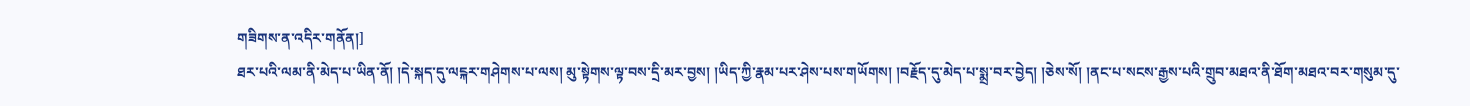གཟིགས་ན་འདིར་གནོན།]
ཐར་པའི་ལམ་ནི་མེད་པ་ཡིན་ནོ། །དེ་སྐད་དུ་ལངྐར་གཤེགས་པ་ལས། མུ་སྟེགས་ལྟ་བས་དྲི་མར་བྱས། །ཡིད་ཀྱི་རྣམ་པར་ཤེས་པས་གཡོགས། །བརྗོད་དུ་མེད་པ་སྨྲ་བར་བྱེད། །ཅེས་སོ། །ནང་པ་སངས་རྒྱས་པའི་གྲུབ་མཐའ་ནི་ཐོག་མཐའ་བར་གསུམ་དུ་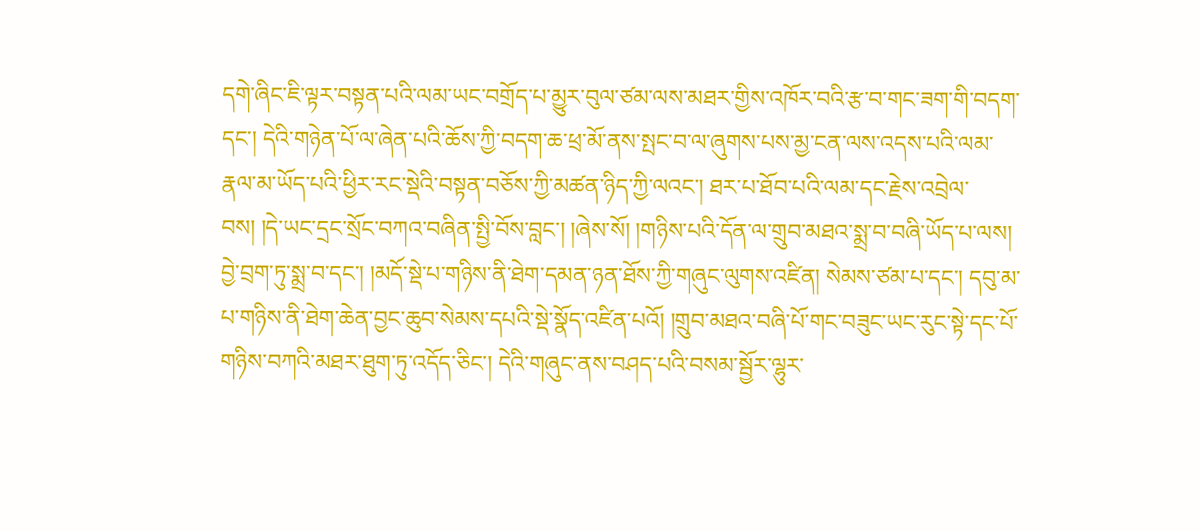དགེ་ཞིང་ཇི་ལྟར་བསྟན་པའི་ལམ་ཡང་བགྲོད་པ་མྱུར་བུལ་ཙམ་ལས་མཐར་གྱིས་འཁོར་བའི་རྩ་བ་གང་ཟག་གི་བདག་དང་། དེའི་གཉེན་པོ་ལ་ཞེན་པའི་ཆོས་ཀྱི་བདག་ཆ་ཕྲ་མོ་ནས་སྤང་བ་ལ་ཞུགས་པས་མྱ་ངན་ལས་འདས་པའི་ལམ་རྣལ་མ་ཡོད་པའི་ཕྱིར་རང་སྡེའི་བསྟན་བཅོས་ཀྱི་མཚན་ཉིད་ཀྱི་ལའང་། ཐར་པ་ཐོབ་པའི་ལམ་དང་རྗེས་འབྲེལ་བས། །དེ་ཡང་དྲང་སྲོང་བཀའ་བཞིན་སྤྱི་བོས་བླང་། །ཞེས་སོ། །གཉིས་པའི་དོན་ལ་གྲུབ་མཐའ་སྨྲ་བ་བཞི་ཡོད་པ་ལས། བྱེ་བྲག་ཏུ་སྨྲ་བ་དང་། །མདོ་སྡེ་པ་གཉིས་ནི་ཐེག་དམན་ཉན་ཐོས་ཀྱི་གཞུང་ལུགས་འཛིན། སེམས་ཙམ་པ་དང་། དབུ་མ་པ་གཉིས་ནི་ཐེག་ཆེན་བྱང་ཆུབ་སེམས་དཔའི་སྡེ་སྣོད་འཛིན་པའོ། །གྲུབ་མཐའ་བཞི་པོ་གང་བཟུང་ཡང་རུང་སྟེ་དང་པོ་གཉིས་བཀའི་མཐར་ཐུག་ཏུ་འདོད་ཅིང་། དེའི་གཞུང་ནས་བཤད་པའི་བསམ་སྦྱོར་ལྷུར་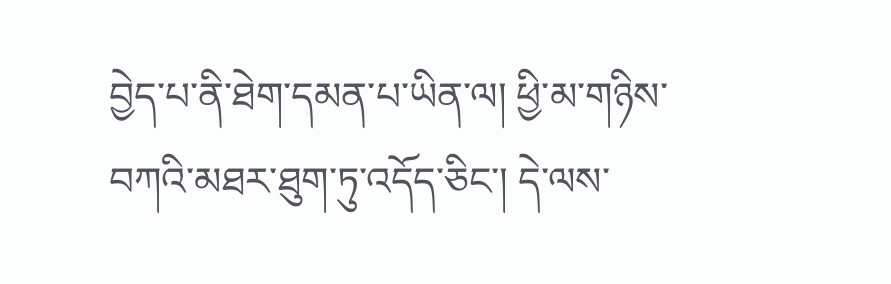བྱེད་པ་ནི་ཐེག་དམན་པ་ཡིན་ལ། ཕྱི་མ་གཉིས་བཀའི་མཐར་ཐུག་ཏུ་འདོད་ཅིང་། དེ་ལས་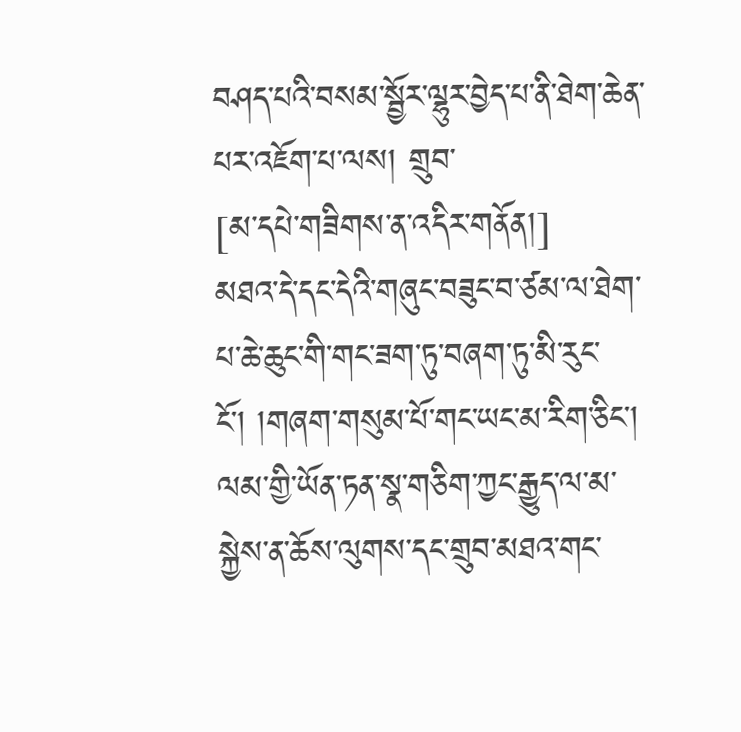བཤད་པའི་བསམ་སྦྱོར་ལྷུར་བྱེད་པ་ནི་ཐེག་ཆེན་པར་འཇོག་པ་ལས། གྲུབ་
[མ་དཔེ་གཟིགས་ན་འདིར་གནོན།]
མཐའ་དེ་དང་དེའི་གཞུང་བཟུང་བ་ཙམ་ལ་ཐེག་པ་ཆེ་ཆུང་གི་གང་ཟག་ཏུ་བཞག་ཏུ་མི་རུང་ངོ་། །གཞག་གསུམ་པོ་གང་ཡང་མ་རིག་ཅིང་། ལམ་གྱི་ཡོན་ཏན་སྣ་གཅིག་ཀྱང་རྒྱུད་ལ་མ་སྐྱེས་ན་ཆོས་ལུགས་དང་གྲུབ་མཐའ་གང་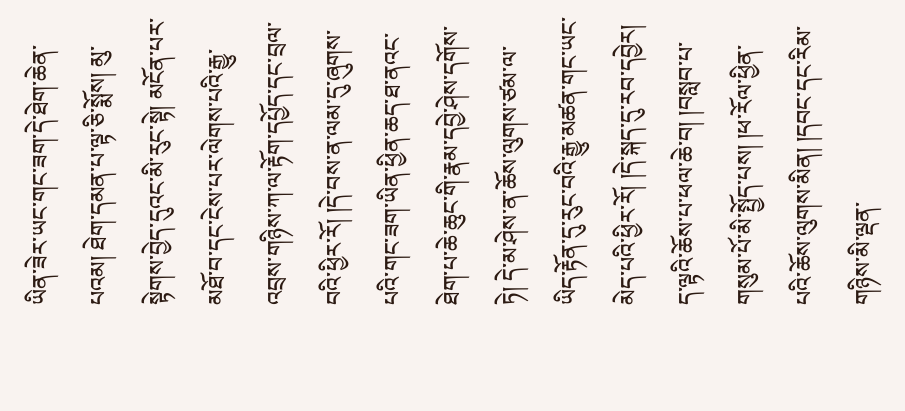ཡིན་ཟེར་ཡང་གང་ཟག་དེ་ཐེག་ཆེན་པའམ། ཐེག་དམན་པ་ལྟ་ཅི་སྨོས། མུ་སྟེགས་བྱེད་དུའང་མི་རུང་སྟེ། མངོན་པར་མཐོ་བ་དང་ངེས་པར་ལེགས་པའི་རྒྱུ་འབྲས་གཉིས་ཀ་ལ་རྟོག་དཔྱོད་དང་བྲལ་བའི་ཕྱིར་རོ། །དེ་བས་ན་ལམ་དུ་ཞུགས་པའི་གང་ཟག་ཡིན་ཕྱིན་ཆད་ཐ་ནའང་ཐེག་པ་ཆེ་ཆུང་གི་རྣམ་དབྱེ་ཤེས་དགོས་ཏེ། དེ་མ་ཤེས་ན་ཆོས་ལུགས་ཙམ་ལ་ཡིད་རྟོན་དུ་རུང་བའི་རྒྱུ་མཚན་གང་ཡང་མེད་པའི་ཕྱིར་རོ། །དེ་སྐད་དུ་རབ་དབྱེར། ད་ལྟའི་ཆོས་པ་ཕལ་ཆེ་བ། །བསླབ་པ་གསུམ་པོ་མི་སྤྱོད་པས། །ཕ་རོལ་ཕྱིན་པའི་ཆོས་ལུགས་མིན། །དབང་དང་རིམ་གཉིས་མི་ལྡན་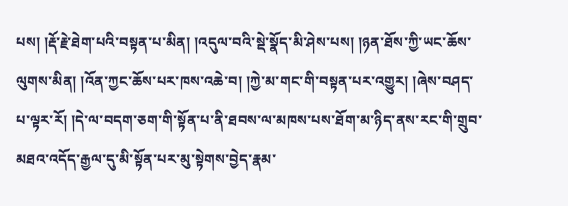པས། །རྡོ་རྗེ་ཐེག་པའི་བསྟན་པ་མིན། །འདུལ་བའི་སྡེ་སྣོད་མི་ཤེས་པས། །ཉན་ཐོས་ཀྱི་ཡང་ཆོས་ལུགས་མིན། །འོན་ཀྱང་ཆོས་པར་ཁས་འཆེ་བ། །ཀྱེ་མ་གང་གི་བསྟན་པར་འགྱུར། །ཞེས་བཤད་པ་ལྟར་རོ། །དེ་ལ་བདག་ཅག་གི་སྟོན་པ་ནི་ཐབས་ལ་མཁས་པས་ཐོག་མ་ཉིད་ནས་རང་གི་གྲུབ་མཐའ་འདོད་རྒྱལ་དུ་མི་སྟོན་པར་མུ་སྟེགས་བྱེད་རྣམ་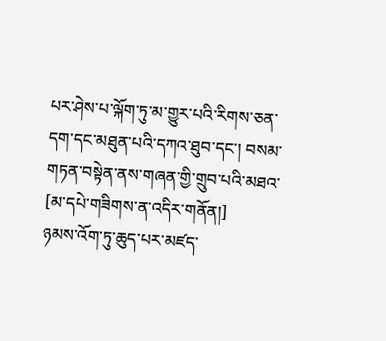པར་ཤེས་པ་ལྐོག་ཏུ་མ་གྱུར་པའི་རིགས་ཅན་དག་དང་མཐུན་པའི་དཀའ་ཐུབ་དང་། བསམ་གཏན་བསྟེན་ནས་གཞན་གྱི་གྲུབ་པའི་མཐའ་
[མ་དཔེ་གཟིགས་ན་འདིར་གནོན།]
ཉམས་འོག་ཏུ་ཆུད་པར་མཛད་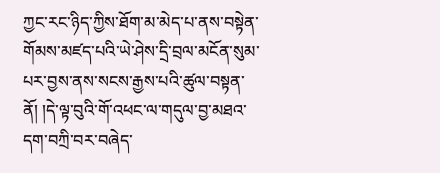ཀྱང་རང་ཉིད་ཀྱིས་ཐོག་མ་མེད་པ་ནས་བསྟེན་གོམས་མཛད་པའི་ཡེ་ཤེས་དྲི་བྲལ་མངོན་སུམ་པར་བྱས་ནས་སངས་རྒྱས་པའི་ཚུལ་བསྟན་ནོ། །དེ་ལྟ་བུའི་གོ་འཕང་ལ་གདུལ་བྱ་མཐའ་དག་བཀྲི་བར་བཞེད་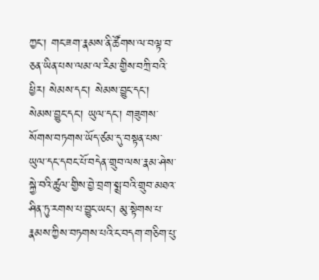ཀྱང་། གང་ཟག་རྣམས་ནི་ཚོགས་ལ་བལྟ་བ་ཅན་ཡིན་པས་ལམ་ལ་རིམ་གྱིས་བཀྲི་བའི་ཕྱིར། སེམས་དང་། སེམས་བྱུང་དང་། སེམས་བྱུང་དང་། ཡུལ་དང་། གཟུགས་སོགས་བཏགས་ཡོད་ཙམ་དུ་བསྟན་པས་ཡུལ་དང་དབང་པོ་བདེན་གྲུབ་ལས་རྣམ་ཤེས་སྐྱེ་བའི་ཚུལ་གྱིས་བྱེ་བྲག་སྨྲ་བའི་གྲུབ་མཐའ་ཤིན་ཏུ་རགས་པ་བྱུང་ཡང་། མུ་སྟེགས་པ་རྣམས་ཀྱིས་བཏགས་པའི་ང་བདག་གཅིག་པུ་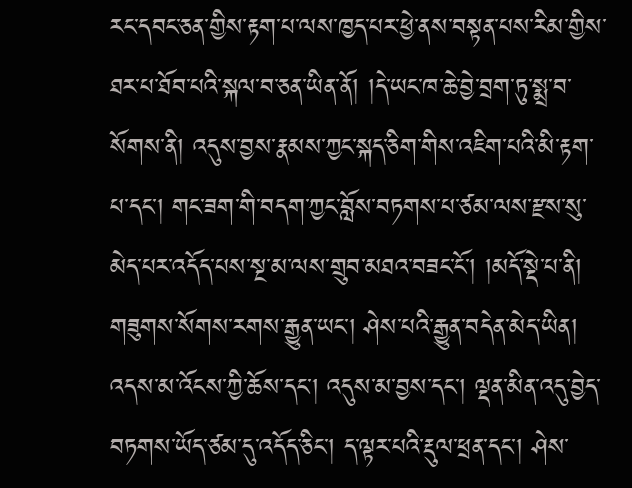རང་དབང་ཅན་གྱིས་རྟག་པ་ལས་ཁྱད་པར་ཕྱེ་ནས་བསྟན་པས་རིམ་གྱིས་ཐར་པ་ཐོབ་པའི་སྐལ་བ་ཅན་ཡིན་ནོ། །དེ་ཡང་ཁ་ཆེ་བྱེ་བྲག་ཏུ་སྨྲ་བ་སོགས་ནི། འདུས་བྱས་རྣམས་ཀྱང་སྐད་ཅིག་གིས་འཇིག་པའི་མི་རྟག་པ་དང་། གང་ཟག་གི་བདག་ཀྱང་བློས་བཏགས་པ་ཙམ་ལས་རྫས་སུ་མེད་པར་འདོད་པས་སྔ་མ་ལས་གྲུབ་མཐའ་བཟང་ངོ་། །མདོ་སྡེ་པ་ནི། གཟུགས་སོགས་རགས་རྒྱུན་ཡང་། ཤེས་པའི་རྒྱུན་བདེན་མེད་ཡིན། འདས་མ་འོངས་ཀྱི་ཆོས་དང་། འདུས་མ་བྱས་དང་། ལྡན་མིན་འདུ་བྱེད་བཏགས་ཡོད་ཙམ་དུ་འདོད་ཅིང་། ད་ལྟར་པའི་རྡུལ་ཕྲན་དང་། ཤེས་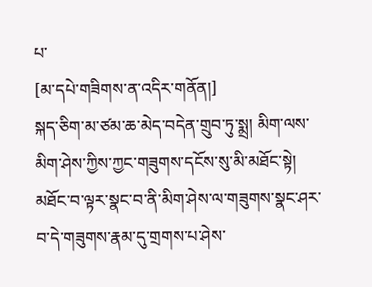པ་
[མ་དཔེ་གཟིགས་ན་འདིར་གནོན།]
སྐད་ཅིག་མ་ཙམ་ཆ་མེད་བདེན་གྲུབ་ཏུ་སྨྲ། མིག་ལས་མིག་ཤེས་ཀྱིས་ཀྱང་གཟུགས་དངོས་སུ་མི་མཐོང་སྟེ། མཐོང་བ་ལྟར་སྣང་བ་ནི་མིག་ཤེས་ལ་གཟུགས་སྣང་ཤར་བ་དེ་གཟུགས་རྣམ་དུ་གྲགས་པ་ཤེས་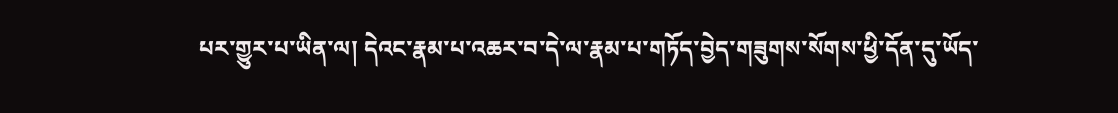པར་གྱུར་པ་ཡིན་ལ། དེའང་རྣམ་པ་འཆར་བ་དེ་ལ་རྣམ་པ་གཏོད་བྱེད་གཟུགས་སོགས་ཕྱི་དོན་དུ་ཡོད་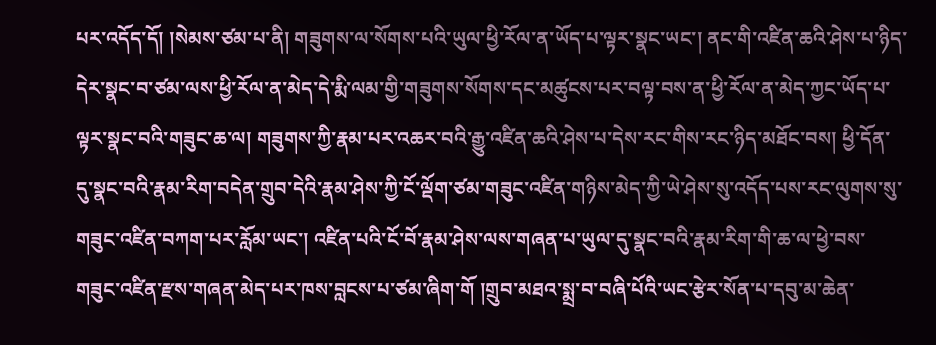པར་འདོད་དོ། །སེམས་ཙམ་པ་ནི། གཟུགས་ལ་སོགས་པའི་ཡུལ་ཕྱི་རོལ་ན་ཡོད་པ་ལྟར་སྣང་ཡང་། ནང་གི་འཛིན་ཆའི་ཤེས་པ་ཉིད་དེར་སྣང་བ་ཙམ་ལས་ཕྱི་རོལ་ན་མེད་དེ་རྨི་ལམ་གྱི་གཟུགས་སོགས་དང་མཚུངས་པར་བལྟ་བས་ན་ཕྱི་རོལ་ན་མེད་ཀྱང་ཡོད་པ་ལྟར་སྣང་བའི་གཟུང་ཆ་ལ། གཟུགས་ཀྱི་རྣམ་པར་འཆར་བའི་རྒྱུ་འཛིན་ཆའི་ཤེས་པ་དེས་རང་གིས་རང་ཉིད་མཐོང་བས། ཕྱི་དོན་དུ་སྣང་བའི་རྣམ་རིག་བདེན་གྲུབ་དེའི་རྣམ་ཤེས་ཀྱི་ངོ་ལྡོག་ཙམ་གཟུང་འཛིན་གཉིས་མེད་ཀྱི་ཡེ་ཤེས་སུ་འདོད་པས་རང་ལུགས་སུ་གཟུང་འཛིན་བཀག་པར་རློམ་ཡང་། འཛིན་པའི་ངོ་བོ་རྣམ་ཤེས་ལས་གཞན་པ་ཡུལ་དུ་སྣང་བའི་རྣམ་རིག་གི་ཆ་ལ་ཕྱེ་བས་གཟུང་འཛིན་རྫས་གཞན་མེད་པར་ཁས་བླངས་པ་ཙམ་ཞིག་གོ །གྲུབ་མཐའ་སྨྲ་བ་བཞི་པོའི་ཡང་རྩེར་སོན་པ་དབུ་མ་ཆེན་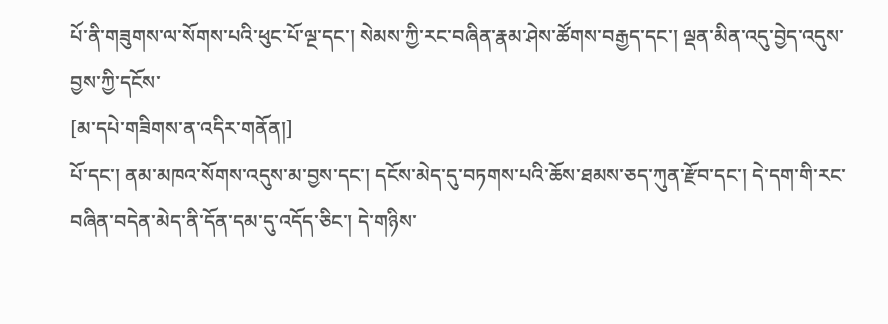པོ་ནི་གཟུགས་ལ་སོགས་པའི་ཕུང་པོ་ལྔ་དང་། སེམས་ཀྱི་རང་བཞིན་རྣམ་ཤེས་ཚོགས་བརྒྱད་དང་། ལྡན་མིན་འདུ་བྱེད་འདུས་བྱས་ཀྱི་དངོས་
[མ་དཔེ་གཟིགས་ན་འདིར་གནོན།]
པོ་དང་། ནམ་མཁའ་སོགས་འདུས་མ་བྱས་དང་། དངོས་མེད་དུ་བཏགས་པའི་ཆོས་ཐམས་ཅད་ཀུན་རྫོབ་དང་། དེ་དག་གི་རང་བཞིན་བདེན་མེད་ནི་དོན་དམ་དུ་འདོད་ཅིང་། དེ་གཉིས་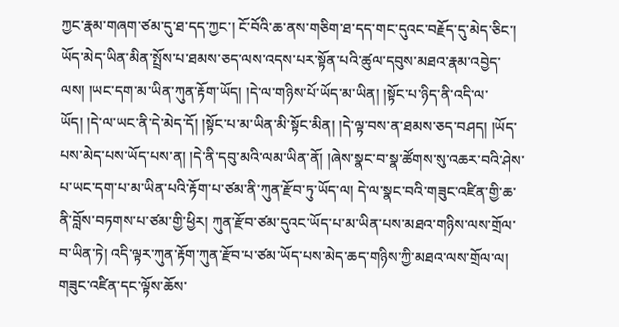ཀྱང་རྣམ་གཞག་ཙམ་དུ་ཐ་དད་ཀྱང་། ངོ་བོའི་ཆ་ནས་གཅིག་ཐ་དད་གང་དུའང་བརྗོད་དུ་མེད་ཅིང་། ཡོད་མེད་ཡིན་མིན་སྤྲོས་པ་ཐམས་ཅད་ལས་འདས་པར་སྟོན་པའི་ཚུལ་དབུས་མཐའ་རྣམ་འབྱེད་ལས། །ཡང་དག་མ་ཡིན་ཀུན་རྟོག་ཡོད། །དེ་ལ་གཉིས་པོ་ཡོད་མ་ཡིན། །སྟོང་པ་ཉིད་ནི་འདི་ལ་ཡོད། །དེ་ལ་ཡང་ནི་དེ་མེད་དོ། །སྟོང་པ་མ་ཡིན་མི་སྟོང་མིན། །དེ་ལྟ་བས་ན་ཐམས་ཅད་བཤད། །ཡོད་པས་མེད་པས་ཡོད་པས་ན། །དེ་ནི་དབུ་མའི་ལམ་ཡིན་ནོ། །ཞེས་སྣང་བ་སྣ་ཚོགས་སུ་འཆར་བའི་ཤེས་པ་ཡང་དག་པ་མ་ཡིན་པའི་རྟོག་པ་ཙམ་ནི་ཀུན་རྫོབ་ཏུ་ཡོད་ལ། དེ་ལ་སྣང་བའི་གཟུང་འཛིན་གྱི་ཆ་ནི་བློས་བཏགས་པ་ཙམ་གྱི་ཕྱིར། ཀུན་རྫོབ་ཙམ་དུའང་ཡོད་པ་མ་ཡིན་པས་མཐའ་གཉིས་ལས་གྲོལ་བ་ཡིན་ཏེ། འདི་ལྟར་ཀུན་རྟོག་ཀུན་རྫོབ་པ་ཙམ་ཡོད་པས་མེད་ཆད་གཉིས་ཀྱི་མཐའ་ལས་གྲོལ་ལ། གཟུང་འཛིན་དང་ལྟོས་ཆོས་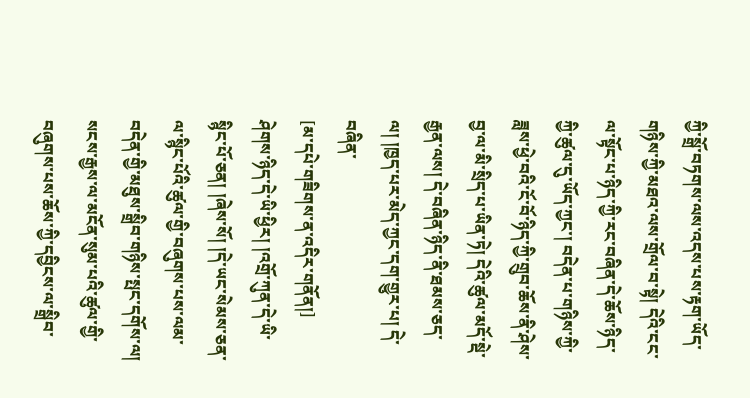ཀྱི་སྒྲོ་བཏགས་ལས་འདས་པས་རྟག་ཡོད་གཉིས་ཀྱི་མཐའ་ལས་གྲོལ་བ་སྟེ། དེའི་ངང་ལ་སྟོང་པ་ཉིད་ཀྱི་རང་བཞིན་དེ་ཆོས་ཉིད་ཀྱི་ཚུལ་དུ་ཡོད་ཀྱང་། བདེན་པ་གཉིས་ཀྱི་ཟླས་ཕྱེ་བའི་ངོ་བོ་ཉིད་ཀྱི་གྲུབ་ཆོས་ནི་ཤེས་བྱ་ལ་མི་སྲིད་པ་ཡིན་ཏེ། དེའི་ཚུལ་མདོ་སྡེ་རྒྱན་ལས། དེ་བཞིན་ཉིད་ནི་ཐམས་ཅད་ལ། །ཁྱད་པར་མེད་ཀྱང་དག་གྱུར་པ། དེ་བཞིན་
[མ་དཔེ་གཟིགས་ན་འདིར་གནོན།]
ཤེགས་ཉིད་དེ་ཡི་ཕྱིར། །འགྲོ་ཀུན་དེ་ཡི་སྙིང་པོ་ཅན། །ཞེས་སོ། །དེ་ཡང་སེམས་ཅན་ལ་སྙིང་པོའི་ཚུལ་གྱི་བཞུགས་པས་ལམ་བདེན་གྱི་མཐུས་སྒྲིབ་གཉིས་སྤང་དགོས་ལ། སངས་རྒྱས་ལ་མངོན་སུམ་པའི་ཚུལ་གྱི་བཞུགས་པས་ཆོས་ཀྱི་དབྱིངས་ལ་སྒྲིབ་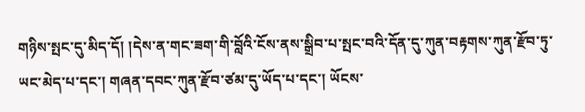གཉིས་སྤང་དུ་མིད་དོ། །དེས་ན་གང་ཟག་གི་བློའི་ངོས་ནས་སྒྲིབ་པ་སྤང་བའི་དོན་དུ་ཀུན་བརྟགས་ཀུན་རྫོབ་ཏུ་ཡང་མེད་པ་དང་། གཞན་དབང་ཀུན་རྫོབ་ཙམ་དུ་ཡོད་པ་དང་། ཡོངས་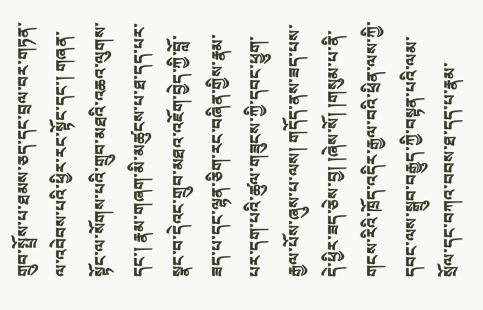གྲུབ་སྤྲོས་པ་ཐམས་ཅད་དང་བྲལ་བར་གཏན་ལ་འབེབས་པའི་ཕྱིར་རང་སྟོང་དང་། གཞན་སྟོང་ལ་སོགས་པའི་གྲུབ་མཐའི་འཆའ་ལུགས་དང་། རྣམ་གཞག་མི་མཚུངས་པ་ཐ་དད་པར་སྣང་བ་དེའང་གྲུབ་མཐའ་འཇོག་བྱེད་ཀྱི་བློ་ཟད་པ་དང་ལྷན་ཅིག་རང་བཞིན་གྱིས་རྣམ་པར་དག་པའི་ཚུལ་གཟུངས་ཀྱི་དབང་ཕྱུག་རྒྱལ་པོས་ཞུས་པ་ལས། གདོད་ནས་ཟད་པས་དེ་ཕྱིར་ཟད་ཅེས་བྱ། །ཞེས་སོ། །གསུམ་པ་ནི་གངས་རིའི་ཁྲོད་འདིར་རྒྱལ་བའི་ཕྲིན་ལས་ཀྱི་དབང་ལས་སྒྲུབ་བརྒྱུད་ཀྱི་བསྟན་པའི་ལམ་སྲོལ་དང་བཀའ་བབས་ཐ་དད་པ་རྣམ་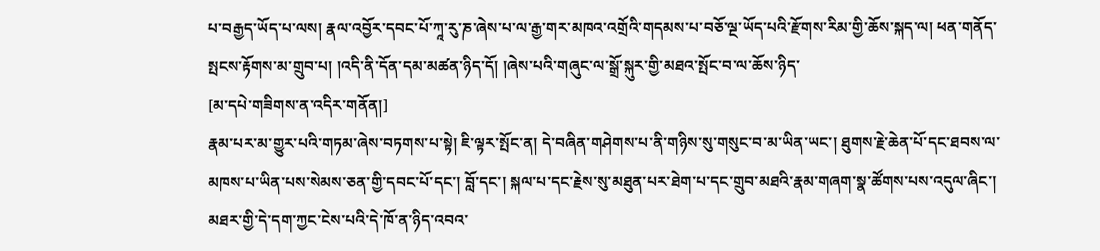པ་བརྒྱད་ཡོད་པ་ལས། རྣལ་འབྱོར་དབང་པོ་ཀཱ་རུ་ཎ་ཞེས་པ་ལ་རྒྱ་གར་མཁའ་འགྲོའི་གདམས་པ་བཅོ་ལྔ་ཡོད་པའི་རྫོགས་རིམ་གྱི་ཆོས་སྐད་ལ། ཕན་གནོད་སྤངས་རྟོགས་མ་གྲུབ་པ། །འདི་ནི་དོན་དམ་མཚན་ཉིད་དོ། །ཞེས་པའི་གཞུང་ལ་སྒྲོ་སྐུར་གྱི་མཐའ་སྤོང་བ་ལ་ཆོས་ཉིད་
[མ་དཔེ་གཟིགས་ན་འདིར་གནོན།]
རྣམ་པར་མ་གྱུར་པའི་གཏམ་ཞེས་བཏགས་པ་སྟེ། ཇི་ལྟར་སྤོང་ན། དེ་བཞིན་གཤེགས་པ་ནི་གཉིས་སུ་གསུང་བ་མ་ཡིན་ཡང་། ཐུགས་རྗེ་ཆེན་པོ་དང་ཐབས་ལ་མཁས་པ་ཡིན་པས་སེམས་ཅན་གྱི་དབང་པོ་དང་། བློ་དང་། སྐལ་པ་དང་རྗེས་སུ་མཐུན་པར་ཐེག་པ་དང་གྲུབ་མཐའི་རྣམ་གཞག་སྣ་ཚོགས་པས་འདུལ་ཞིང་། མཐར་གྱི་དེ་དག་ཀྱང་ངེས་པའི་དེ་ཁོ་ན་ཉིད་འབའ་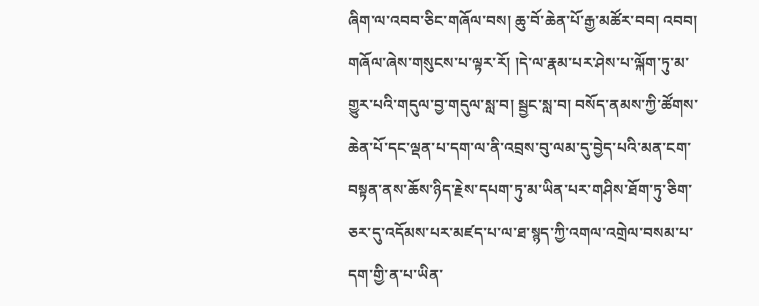ཞིག་ལ་འབབ་ཅིང་གཞོལ་བས། ཆུ་བོ་ཆེན་པོ་རྒྱ་མཚོར་བབ། འབབ། གཞོལ་ཞེས་གསུངས་པ་ལྟར་རོ། །དེ་ལ་རྣམ་པར་ཤེས་པ་ལྐོག་ཏུ་མ་གྱུར་པའི་གདུལ་བྱ་གདུལ་སླ་བ། སྦྱང་སླ་བ། བསོད་ནམས་ཀྱི་ཚོགས་ཆེན་པོ་དང་ལྡན་པ་དག་ལ་ནི་འབྲས་བུ་ལམ་དུ་བྱེད་པའི་མན་ངག་བསྟན་ནས་ཆོས་ཉིད་རྗེས་དཔག་ཏུ་མ་ཡིན་པར་གཤིས་ཐོག་ཏུ་ཅིག་ཅར་དུ་འདོམས་པར་མཛད་པ་ལ་ཐ་སྙད་ཀྱི་འགལ་འགྲེལ་བསམ་པ་དག་གྱི་ན་པ་ཡིན་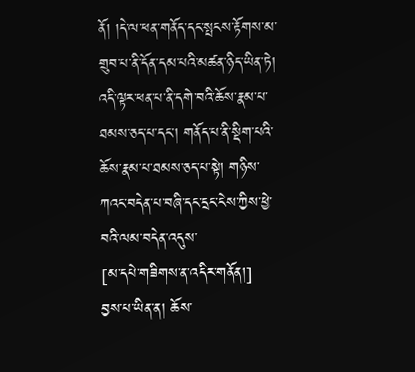ནོ། །དེ་ལ་ཕན་གནོད་དང་སྤངས་རྟོགས་མ་གྲུབ་པ་ནི་དོན་དམ་པའི་མཚན་ཉིད་ཡིན་ཏེ། འདི་ལྟར་ཕན་པ་ནི་དགེ་བའི་ཆོས་རྣམ་པ་ཐམས་ཅད་པ་དང་། གནོད་པ་ནི་སྡིག་པའི་ཆོས་རྣམ་པ་ཐམས་ཅད་པ་སྟེ། གཉིས་ཀའང་བདེན་པ་བཞི་དང་དྲང་ངེས་ཀྱིས་ཕྱེ་བའི་ལམ་བདེན་འདུས་
[མ་དཔེ་གཟིགས་ན་འདིར་གནོན།]
བྱས་པ་ཡིན་ན། ཆོས་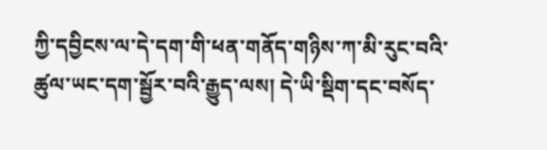ཀྱི་དབྱིངས་ལ་དེ་དག་གི་ཕན་གནོད་གཉིས་ཀ་མི་རུང་བའི་ཚུལ་ཡང་དག་སྦྱོར་བའི་རྒྱུད་ལས། དེ་ཡི་སྡིག་དང་བསོད་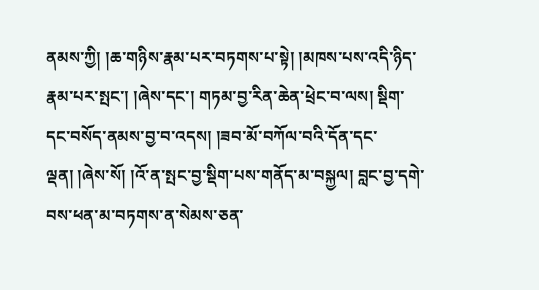ནམས་ཀྱི། །ཆ་གཉིས་རྣམ་པར་བཏགས་པ་སྟེ། །མཁས་པས་འདི་ཉིད་རྣམ་པར་སྤང་། །ཞེས་དང་། གཏམ་བྱ་རིན་ཆེན་ཕྲེང་བ་ལས། སྡིག་དང་བསོད་ནམས་བྱ་བ་འདས། །ཟབ་མོ་བཀོལ་བའི་དོན་དང་ལྡན། །ཞེས་སོ། །འོ་ན་སྤང་བྱ་སྡིག་པས་གནོད་མ་བསྐྱལ། བླང་བྱ་དགེ་བས་ཕན་མ་བཏགས་ན་སེམས་ཅན་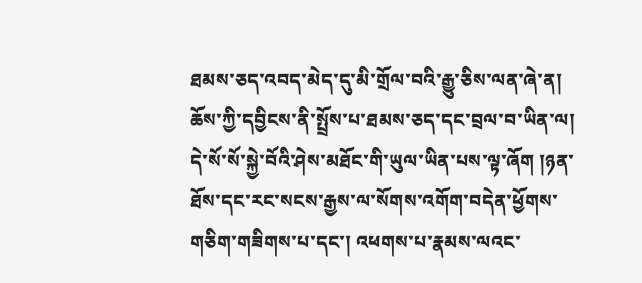ཐམས་ཅད་འབད་མེད་དུ་མི་གྲོལ་བའི་རྒྱུ་ཅིས་ལན་ཞེ་ན། ཆོས་ཀྱི་དབྱིངས་ནི་སྤྲོས་པ་ཐམས་ཅད་དང་བྲལ་བ་ཡིན་ལ། དེ་སོ་སོ་སྐྱེ་བོའི་ཤེས་མཐོང་གི་ཡུལ་ཡིན་པས་ལྟ་ཞོག །ཉན་ཐོས་དང་རང་སངས་རྒྱས་ལ་སོགས་འགོག་བདེན་ཕྱོགས་གཅིག་གཟིགས་པ་དང་། འཕགས་པ་རྣམས་ལའང་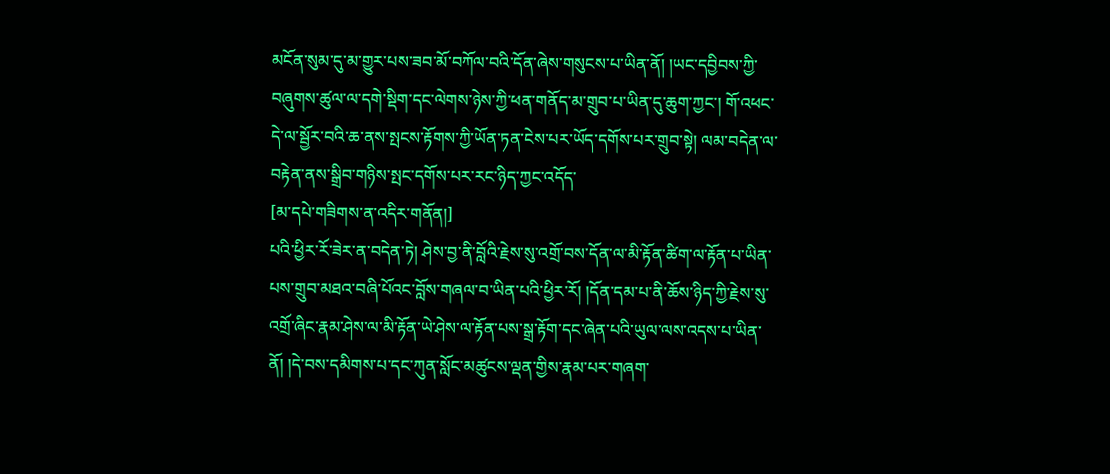མངོན་སུམ་དུ་མ་གྱུར་པས་ཟབ་མོ་བཀོལ་བའི་དོན་ཞེས་གསུངས་པ་ཡིན་ནོ། །ཡང་དབྱིབས་ཀྱི་བཞུགས་ཚུལ་ལ་དགེ་སྡིག་དང་ལེགས་ཉེས་ཀྱི་ཕན་གནོད་མ་གྲུབ་པ་ཡིན་དུ་ཆུག་ཀྱང་། གོ་འཕང་དེ་ལ་སྦྱོར་བའི་ཆ་ནས་སྤངས་རྟོགས་ཀྱི་ཡོན་ཏན་ངེས་པར་ཡོད་དགོས་པར་གྲུབ་སྟེ། ལམ་བདེན་ལ་བརྟེན་ནས་སྒྲིབ་གཉིས་སྤང་དགོས་པར་རང་ཉིད་ཀྱང་འདོད་
[མ་དཔེ་གཟིགས་ན་འདིར་གནོན།]
པའི་ཕྱིར་རོ་ཟེར་ན་བདེན་ཏེ། ཤེས་བྱ་ནི་བློའི་རྗེས་སུ་འགྲོ་བས་དོན་ལ་མི་རྟོན་ཚིག་ལ་རྟོན་པ་ཡིན་པས་གྲུབ་མཐའ་བཞི་པོའང་བློས་གཞལ་བ་ཡིན་པའི་ཕྱིར་རོ། །དོན་དམ་པ་ནི་ཆོས་ཉིད་ཀྱི་རྗེས་སུ་འགྲོ་ཞིང་རྣམ་ཤེས་ལ་མི་རྟོན་ཡེ་ཤེས་ལ་རྟོན་པས་སྒྲ་རྟོག་དང་ཞེན་པའི་ཡུལ་ལས་འདས་པ་ཡིན་ནོ། །དེ་བས་དམིགས་པ་དང་ཀུན་སློང་མཚུངས་ལྡན་གྱིས་རྣམ་པར་གཞག་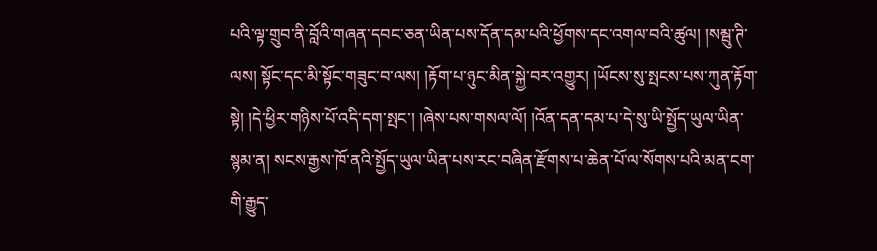པའི་ལྟ་གྲུབ་ནི་བློའི་གཞན་དབང་ཅན་ཡིན་པས་དོན་དམ་པའི་ཕྱོགས་དང་འགལ་བའི་ཚུལ། །སམྦུ་ཊི་ལས། སྟོང་དང་མི་སྟོང་གཟུང་བ་ལས། །རྟོག་པ་ཉུང་མིན་སྐྱེ་བར་འགྱུར། །ཡོངས་སུ་སྤངས་པས་ཀུན་རྟོག་སྟེ། །དེ་ཕྱིར་གཉིས་པོ་འདི་དག་སྤང་། །ཞེས་པས་གསལ་ལོ། །འོན་དན་དམ་པ་དེ་སུ་ཡི་སྤྱོད་ཡུལ་ཡིན་སྙམ་ན། སངས་རྒྱས་ཁོ་ནའི་སྤྱོད་ཡུལ་ཡིན་པས་རང་བཞིན་རྫོགས་པ་ཆེན་པོ་ལ་སོགས་པའི་མན་ངག་གི་རྒྱུད་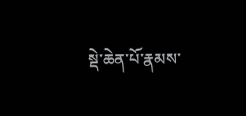སྡེ་ཆེན་པོ་རྣམས་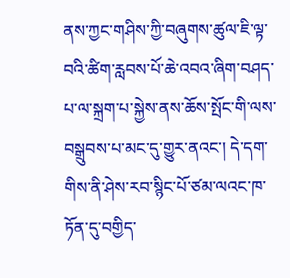ནས་ཀྱང་གཤིས་ཀྱི་བཞུགས་ཚུལ་ཇི་ལྟ་བའི་ཚིག་རླབས་པོ་ཆེ་འབའ་ཞིག་བཤད་པ་ལ་སྐྲག་པ་སྐྱེས་ནས་ཆོས་སྤོང་གི་ལས་བསྒྲུབས་པ་མང་དུ་གྱུར་ནའང་། དེ་དག་གིས་ནི་ཤེས་རབ་སྙིང་པོ་ཙམ་ལའང་ཁ་ཏོན་དུ་བགྱིད་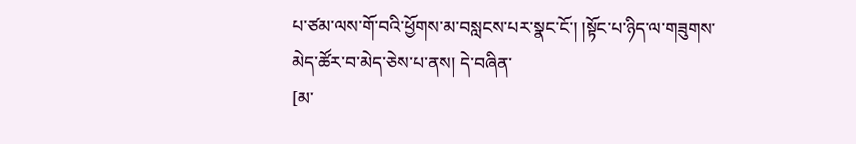པ་ཙམ་ལས་གོ་བའི་ཕྱོགས་མ་བསླངས་པར་སྣང་ངོ་། །སྟོང་པ་ཉིད་ལ་གཟུགས་མེད་ཚོར་བ་མེད་ཅེས་པ་ནས། དེ་བཞིན་
[མ་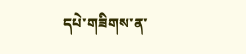དཔེ་གཟིགས་ན་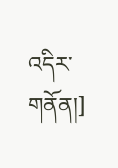འདིར་གནོན།]